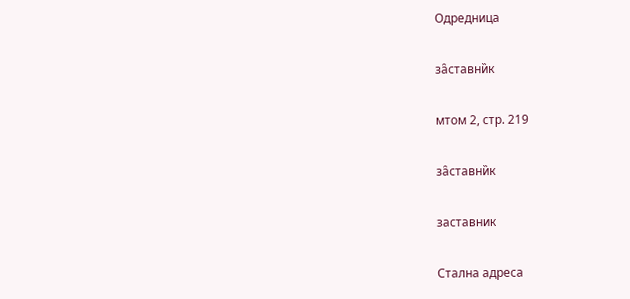Одредница

за̑ставни̏к

мтом 2, стр. 219

за̑ставни̏к

заставник

Стална адреса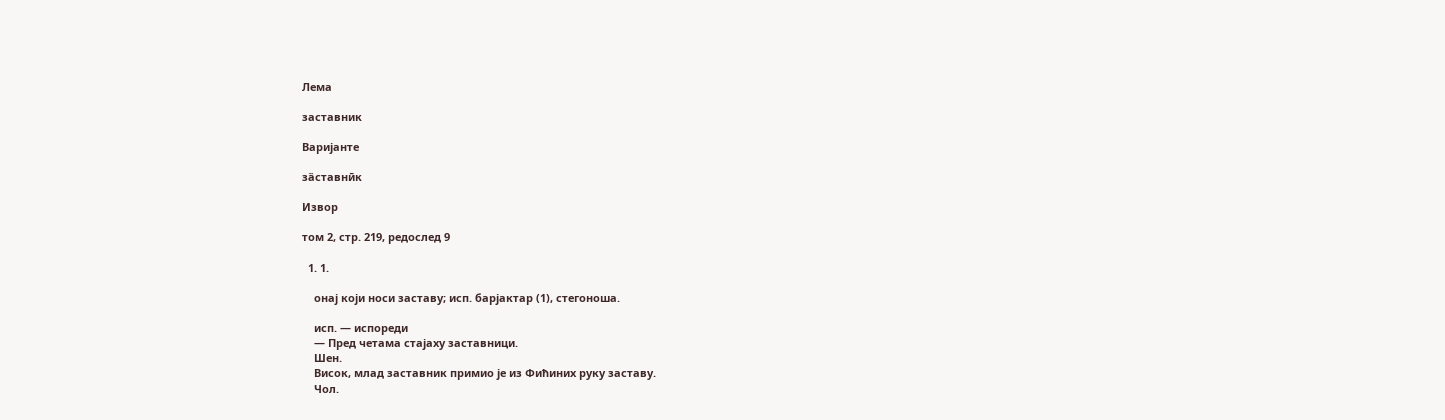Лема

заставник

Варијанте

за̏ставнӣк

Извор

том 2, стр. 219, редослед 9

  1. 1.

    онај који носи заставу; исп. барјактар (1), стегоноша.

    исп. — испореди
    — Пред четама стајаху заставници.
    Шен.
    Висок, млад заставник примио је из Фићиних руку заставу.
    Чол.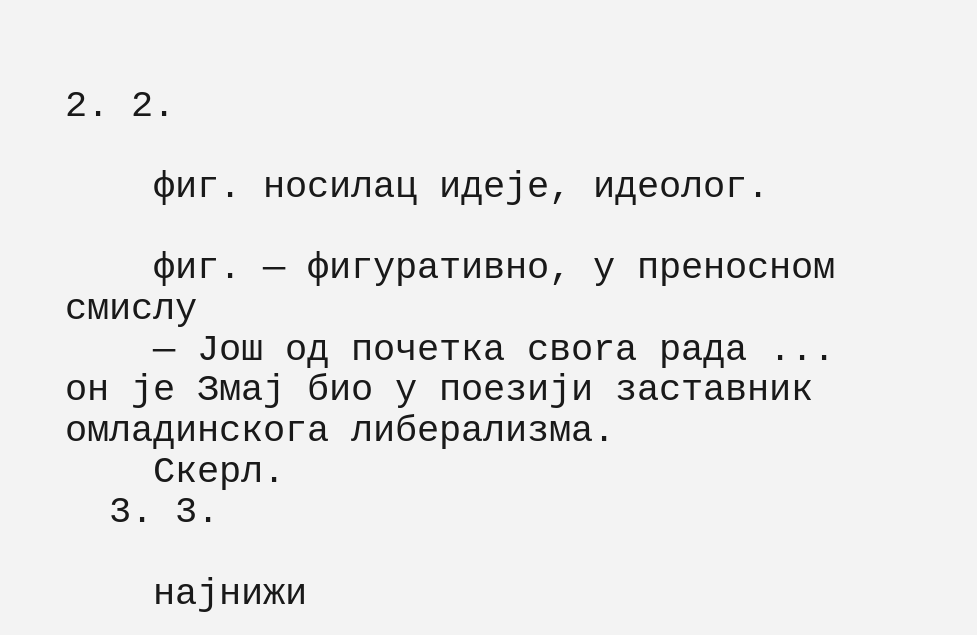2. 2.

    фиг. носилац идеје, идеолог.

    фиг. — фигуративно, у преносном смислу
    — Још од почетка своrа рада ... он је Змај био у поезији заставник омладинскога либерализма.
    Скерл.
  3. 3.

    најнижи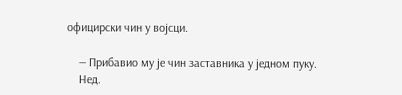официрски чин у војсци.

    — Прибавио му је чин заставника у једном пуку.
    Нед.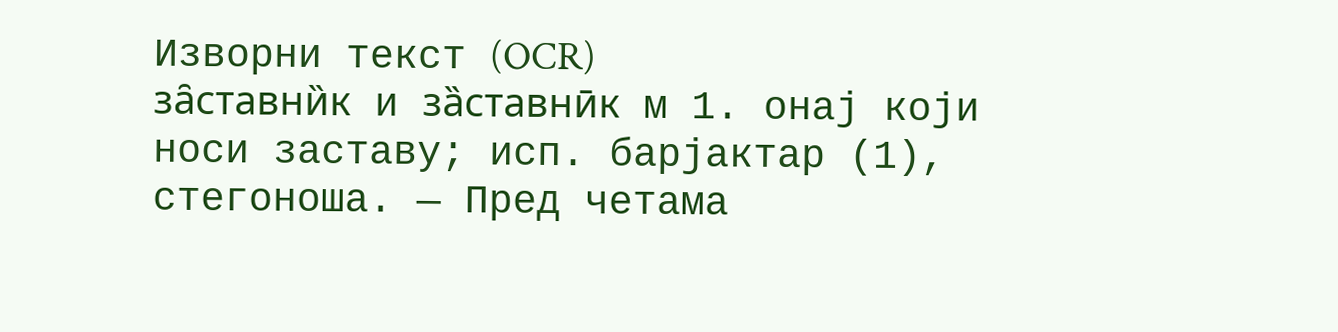Изворни текст (OCR)
за̑ставни̏к и за̏ставнӣк м 1. онај који носи заставу; исп. барјактар (1), стегоноша. — Пред четама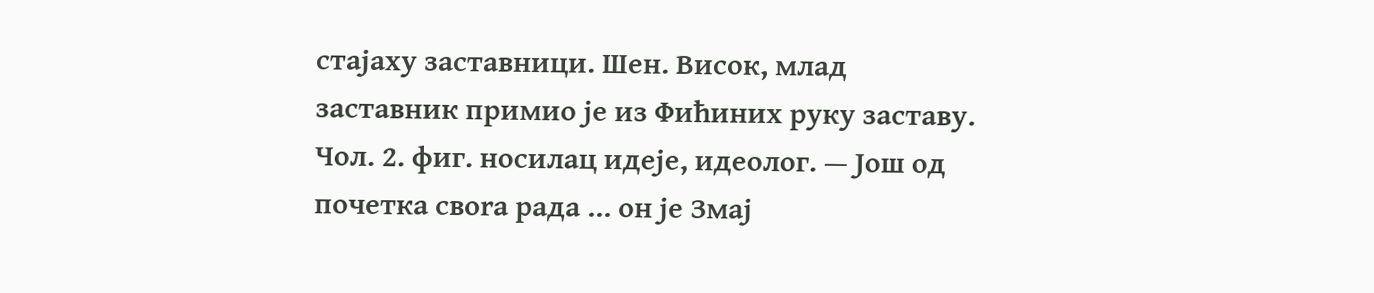стајаху заставници. Шен. Висок, млад заставник примио је из Фићиних руку заставу. Чол. 2. фиг. носилац идеје, идеолог. — Још од почетка своrа рада ... он је Змај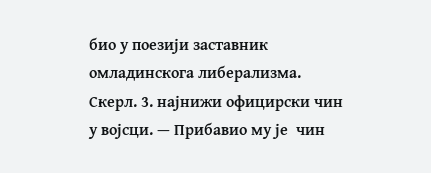био у поезији заставник омладинскога либерализма. Скерл. 3. најнижи официрски чин у војсци. — Прибавио му је  чин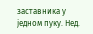заставника у једном пуку. Нед.